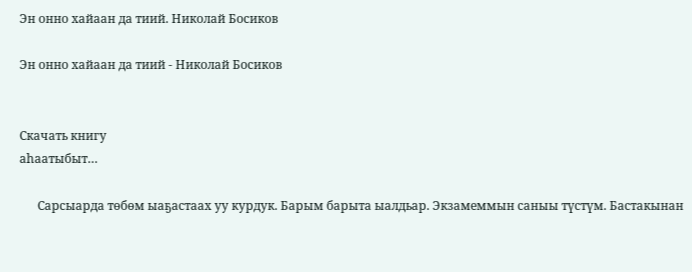Эн онно хайаан да тиий. Николай Босиков

Эн онно хайаан да тиий - Николай Босиков


Скачать книгу
аһаатыбыт…

      Сарсыарда төбөм ыаҕастаах уу курдук. Барым барыта ыалдьар. Экзамеммын саныы түстүм. Бастакынан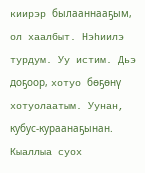киирэр былааннааҕым, ол хаалбыт. Нэһиилэ турдум. Уу истим. Дьэ доҕоор, хотуо бөҕөнү хотуолаатым. Уунан, кубус-кураанаҕынан. Кыаллыа суох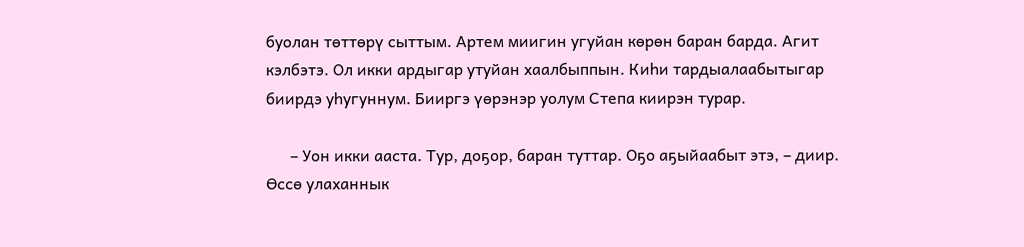буолан төттөрү сыттым. Артем миигин угуйан көрөн баран барда. Агит кэлбэтэ. Ол икки ардыгар утуйан хаалбыппын. Киһи тардыалаабытыгар биирдэ уһугуннум. Бииргэ үөрэнэр уолум Степа киирэн турар.

      – Уон икки ааста. Тур, доҕор, баран туттар. Оҕо аҕыйаабыт этэ, – диир. Өссө улаханнык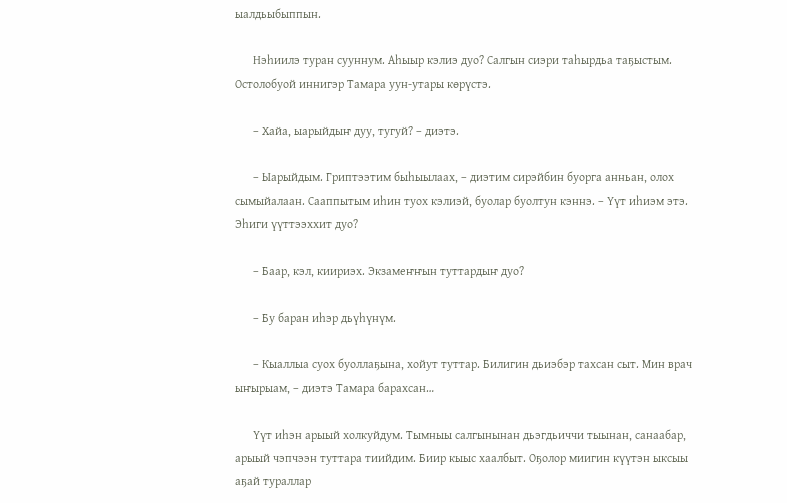ыалдьыбыппын.

      Нэһиилэ туран сууннум. Аһыыр кэлиэ дуо? Салгын сиэри таһырдьа таҕыстым. Остолобуой иннигэр Тамара уун-утары көрүстэ.

      – Хайа, ыарыйдыҥ дуу, тугуй? – диэтэ.

      – Ыарыйдым. Гриптээтим быһыылаах, – диэтим сирэйбин буорга анньан, олох сымыйалаан. Сааппытым иһин туох кэлиэй, буолар буолтун кэннэ. – Үүт иһиэм этэ. Эһиги үүттээххит дуо?

      – Баар, кэл, киириэх. Экзамеҥҥын туттардыҥ дуо?

      – Бу баран иһэр дьүһүнүм.

      – Кыаллыа суох буоллаҕына, хойут туттар. Билигин дьиэбэр тахсан сыт. Мин врач ыҥырыам, – диэтэ Тамара барахсан…

      Үүт иһэн арыый холкуйдум. Тымныы салгынынан дьэгдьиччи тыынан, санаабар, арыый чэпчээн туттара тиийдим. Биир кыыс хаалбыт. Оҕолор миигин күүтэн ыксыы аҕай тураллар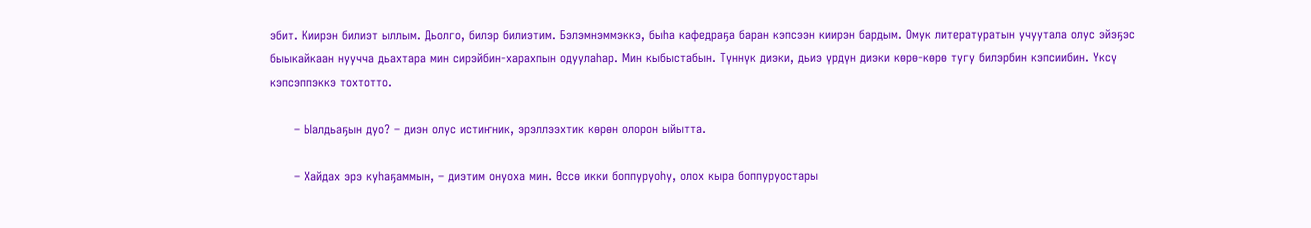эбит. Киирэн билиэт ыллым. Дьолго, билэр билиэтим. Бэлэмнэммэккэ, быһа кафедраҕа баран кэпсээн киирэн бардым. Омук литературатын учуутала олус эйэҕэс быыкайкаан нуучча дьахтара мин сирэйбин-харахпын одуулаһар. Мин кыбыстабын. Түннүк диэки, дьиэ үрдүн диэки көрө-көрө тугу билэрбин кэпсиибин. Үксү кэпсэппэккэ тохтотто.

      – Ыалдьаҕын дуо? – диэн олус истиҥник, эрэллээхтик көрөн олорон ыйытта.

      – Хайдах эрэ куһаҕаммын, – диэтим онуоха мин. Өссө икки боппуруоһу, олох кыра боппуруостары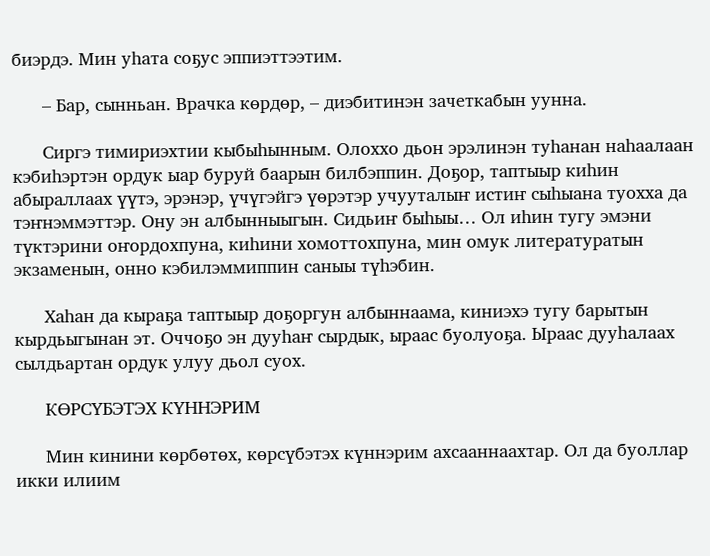биэрдэ. Мин уһата соҕус эппиэттээтим.

      – Бар, сынньан. Врачка көрдөр, – диэбитинэн зачеткабын уунна.

      Сиргэ тимириэхтии кыбыһынным. Олоххо дьон эрэлинэн туһанан наһаалаан кэбиһэртэн ордук ыар буруй баарын билбэппин. Доҕор, таптыыр киһин абыраллаах үүтэ, эрэнэр, үчүгэйгэ үөрэтэр учууталыҥ истиҥ сыһыана туохха да тэҥнэммэттэр. Ону эн албынныыгын. Сидьиҥ быһыы… Ол иһин тугу эмэни түктэрини оҥордохпуна, киһини хомоттохпуна, мин омук литературатын экзаменын, онно кэбилэммиппин саныы түһэбин.

      Хаһан да кыраҕа таптыыр доҕоргун албыннаама, киниэхэ тугу барытын кырдьыгынан эт. Оччоҕо эн дууһаҥ сырдык, ыраас буолуоҕа. Ыраас дууһалаах сылдьартан ордук улуу дьол суох.

      КӨРСҮБЭТЭХ КҮННЭРИМ

      Мин кинини көрбөтөх, көрсүбэтэх күннэрим ахсааннаахтар. Ол да буоллар икки илиим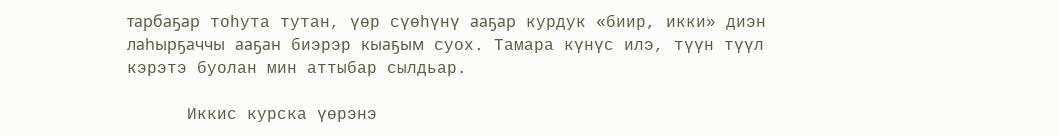тарбаҕар тоһута тутан, үөр сүөһүнү ааҕар курдук «биир, икки» диэн лаһырҕаччы ааҕан биэрэр кыаҕым суох. Тамара күнүс илэ, түүн түүл кэрэтэ буолан мин аттыбар сылдьар.

      Иккис курска үөрэнэ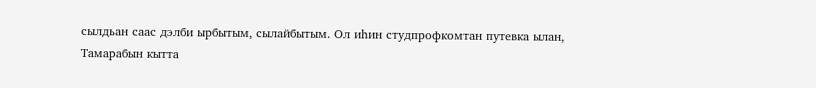сылдьан саас дэлби ырбытым, сылайбытым. Ол иһин студпрофкомтан путевка ылан, Тамарабын кытта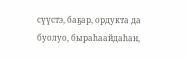сүүстэ, баҕар, ордукта да буолуо, быраһаайдаһан,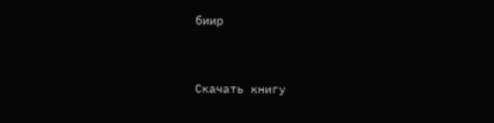биир


Скачать книгу